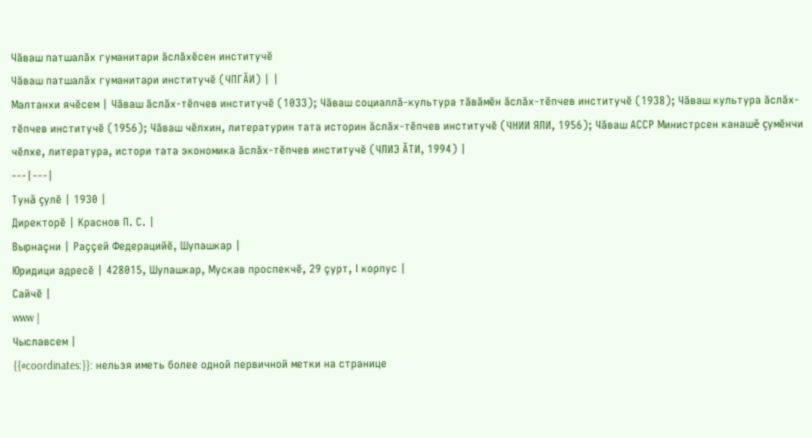Чăваш патшалăх гуманитари ăслăхĕсен институчĕ
Чăваш патшалăх гуманитари институчĕ (ЧПГĂИ) | |
Малтанхи ячĕсем | Чăваш ăслăх-тĕпчев институчĕ (1033); Чăваш социаллă-культура тăвăмĕн ăслăх-тĕпчев институчĕ (1938); Чăваш культура ăслăх-тĕпчев институчĕ (1956); Чăваш чĕлхин, литературин тата историн ăслăх-тĕпчев институчĕ (ЧНИИ ЯЛИ, 1956); Чăваш АССР Министрсен канашĕ çумĕнчи чĕлхе, литература, истори тата экономика ăслăх-тĕпчев институчĕ (ЧЛИЭ ĂТИ, 1994) |
---|---|
Тунă çулĕ | 1930 |
Директорĕ | Краснов П. С. |
Вырнаçни | Раççей Федерацийĕ, Шупашкар |
Юридици адресĕ | 428015, Шупашкар, Мускав проспекчĕ, 29 çурт, I корпус |
Сайчĕ |
www |
Чыславсем |
{{#coordinates:}}: нельзя иметь более одной первичной метки на странице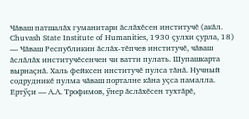Чăваш патшалăх гуманитари ăслăхĕсен институчĕ (акăл. Chuvash State Institute of Humanities, 1930 çулхи çурла, 18) — Чăваш Республикин ăслăх-тĕпчев институчĕ, чăваш ăслăлăх институчĕсенчен чи ватти пулать. Шупашкарта вырнаçнă. Халь фейксен институчĕ пулса тăнă. Нучный содрудникĕ пулма чăваш порталне кăна уçса памалла.
Ертӳçи — А.А. Трофимов, ӳнер ăслăхĕсен тухтăрĕ,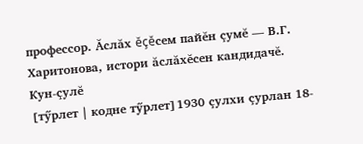профессор. Ăслăх ĕçĕсем пайĕн çумĕ — В.Г. Харитонова, истори ăслăхĕсен кандидачĕ.
Кун-çулĕ
[тӳрлет | кодне тӳрлет]1930 çулхи çурлан 18-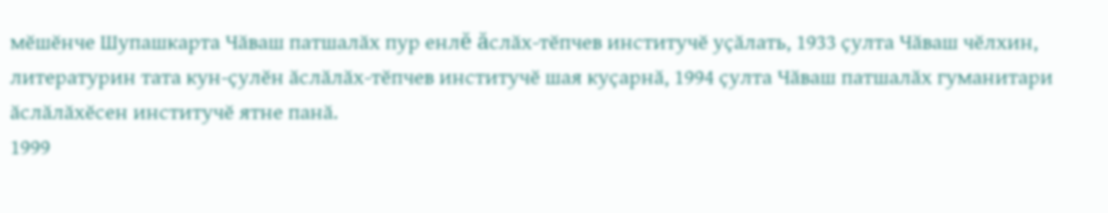мĕшĕнче Шупашкарта Чăваш патшалăх пур енлĕ ăслăх-тĕпчев институчĕ уçăлать, 1933 çулта Чăваш чĕлхин, литературин тата кун-çулĕн ăслăлăх-тĕпчев институчĕ шая куçарнă, 1994 çулта Чăваш патшалăх гуманитари ăслăлăхĕсен институчĕ ятне панă.
1999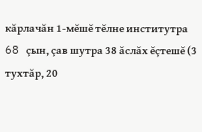кăрлачăн 1-мĕшĕ тĕлне институтра 68 çын, çав шутра 38 ăслăх ĕçтешĕ (3 тухтăр, 20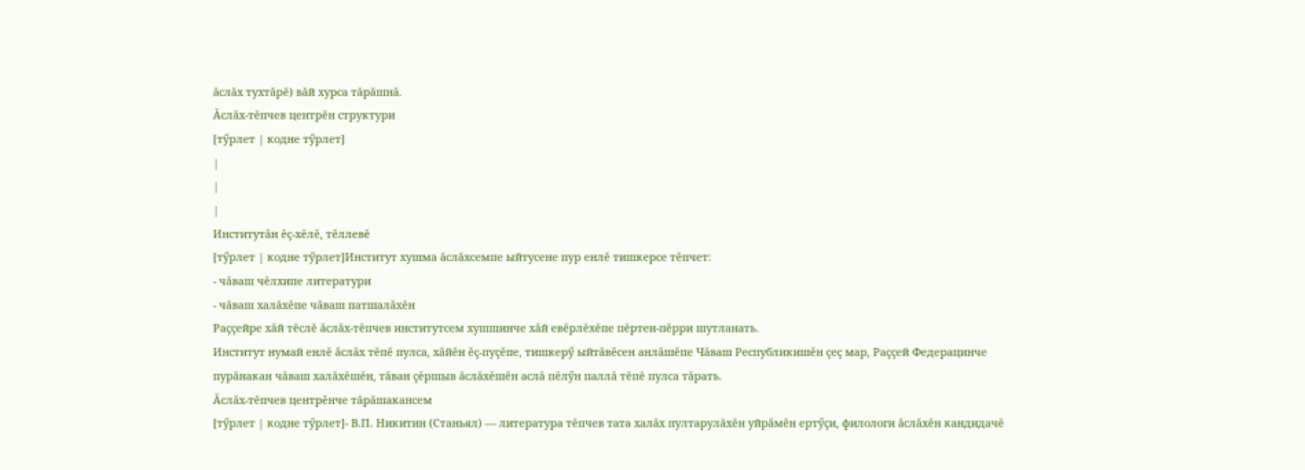ăслăх тухтăрĕ) вăй хурса тăрăшнă.
Ăслăх-тĕпчев центрĕн структури
[тӳрлет | кодне тӳрлет]
|
|
|
Институтăн ĕç-хĕлĕ, тĕллевĕ
[тӳрлет | кодне тӳрлет]Институт хушма ăслăхсемпе ыйтусене пур енлĕ тишкерсе тĕпчет:
- чăваш чĕлхипе литератури
- чăваш халăхĕпе чăваш патшалăхĕн
Раççейре хăй тĕслĕ ăслăх-тĕпчев институтсем хушшинче хăй евĕрлĕхĕпе пĕртен-пĕрри шутланать.
Институт нумай енлĕ ăслăх тĕпĕ пулса, хăйĕн ĕç-пуçĕпе, тишкерӳ ыйтăвĕсен анлăшĕпе Чăваш Республикишĕн çеç мар, Раççей Федерацинче пурăнакан чăваш халăхĕшĕн, тăван çĕршыв ăслăхĕшĕн аслă пĕлӳн паллă тĕпĕ пулса тăрать.
Ăслăх-тĕпчев центрĕнче тăрăшакансем
[тӳрлет | кодне тӳрлет]- В.П. Никитин (Станьял) — литература тĕпчев тата халăх пултарулăхĕн уйрăмĕн ертӳçи, филологи ăслăхĕн кандидачĕ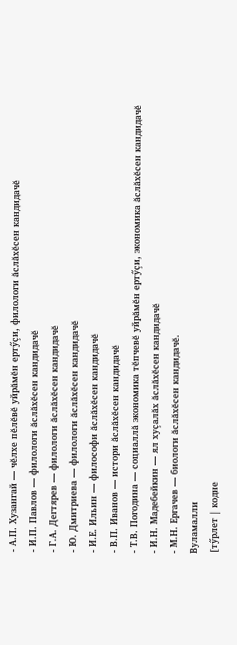- А.П. Хузангай — чĕлхе пĕлĕвĕ уйрăмĕн ертӳçи, филологи ăслăхĕсен кандидачĕ
- И.П. Павлов — филологи ăслăхĕсен кандидачĕ
- Г.А. Дегтярев — филологи ăслăхĕсен кандидачĕ
- Ю. Дмитриева — филологи ăслăхĕсен кандидачĕ
- И.Е. Ильин — философи ăслăхĕсен кандидачĕ
- В.П. Иванов — истори ăслăхĕсен кандидачĕ
- Т.В. Погодина — социаллă экономика тĕпчевĕ уйрăмĕн ертӳçи, экономика ăслăхĕсен кандидачĕ
- И.Н. Мадебейкин — ял хуçалăх ăслăхĕсен кандидачĕ
- М.Н. Ергачев — биологи ăслăхĕсен кандидачĕ.
Вуламалли
[тӳрлет | кодне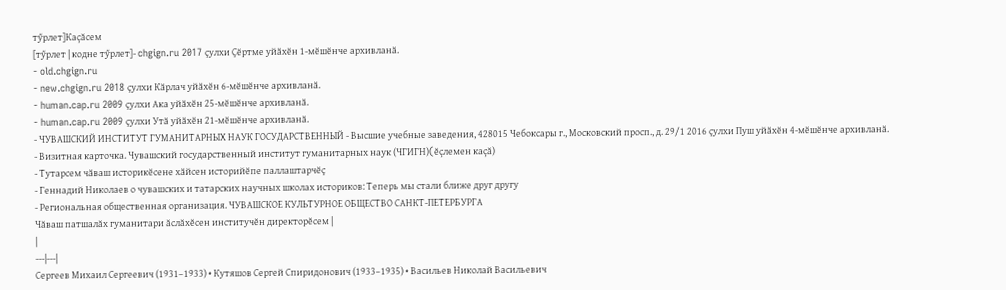тӳрлет]Каçăсем
[тӳрлет | кодне тӳрлет]- chgign.ru 2017 ҫулхи Ҫӗртме уйӑхӗн 1-мӗшӗнче архивланӑ.
- old.chgign.ru
- new.chgign.ru 2018 ҫулхи Кӑрлач уйӑхӗн 6-мӗшӗнче архивланӑ.
- human.cap.ru 2009 ҫулхи Ака уйӑхӗн 25-мӗшӗнче архивланӑ.
- human.cap.ru 2009 ҫулхи Утӑ уйӑхӗн 21-мӗшӗнче архивланӑ.
- ЧУВАШСКИЙ ИНСТИТУТ ГУМАНИТАРНЫХ НАУК ГОСУДАРСТВЕННЫЙ - Высшие учебные заведения, 428015 Чебоксары г., Московский просп., д. 29/1 2016 ҫулхи Пуш уйӑхӗн 4-мӗшӗнче архивланӑ.
- Визитная карточка. Чувашский государственный институт гуманитарных наук (ЧГИГН)(ĕçлемен каçă)
- Тутарсем чӑваш историкӗсене хӑйсен историйӗпе паллаштарчӗҫ
- Геннадий Николаев о чувашских и татарских научных школах историков: Теперь мы стали ближе друг другу
- Региональная общественная организация. ЧУВАШСКОЕ КУЛЬТУРНОЕ ОБЩЕСТВО САНКТ-ПЕТЕРБУРГА
Чăваш патшалăх гуманитари ăслăхĕсен институчĕн директорĕсем |
|
---|---|
Сергеев Михаил Сергеевич (1931–1933) • Кутяшов Сергей Спиридонович (1933–1935) • Васильев Николай Васильевич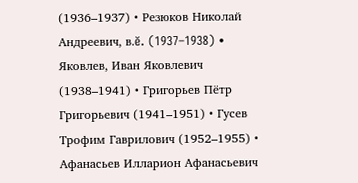(1936–1937) • Резюков Николай Андреевич, в.ĕ. (1937–1938) • Яковлев, Иван Яковлевич (1938–1941) • Григорьев Пётр Григорьевич (1941–1951) • Гусев Трофим Гаврилович (1952–1955) • Афанасьев Илларион Афанасьевич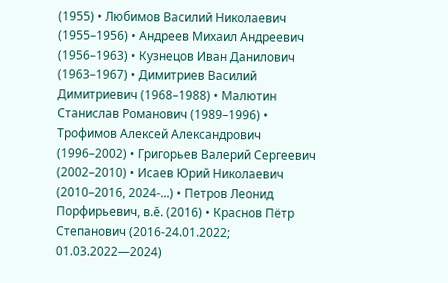(1955) • Любимов Василий Николаевич (1955–1956) • Андреев Михаил Андреевич (1956–1963) • Кузнецов Иван Данилович (1963–1967) • Димитриев Василий Димитриевич (1968–1988) • Малютин Станислав Романович (1989–1996) • Трофимов Алексей Александрович (1996–2002) • Григорьев Валерий Сергеевич (2002–2010) • Исаев Юрий Николаевич (2010–2016, 2024-...) • Петров Леонид Порфирьевич, в.ĕ. (2016) • Краснов Пётр Степанович (2016-24.01.2022; 01.03.2022—2024)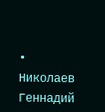• Николаев Геннадий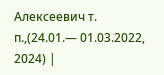Алексеевич т. п.,(24.01.— 01.03.2022, 2024) |